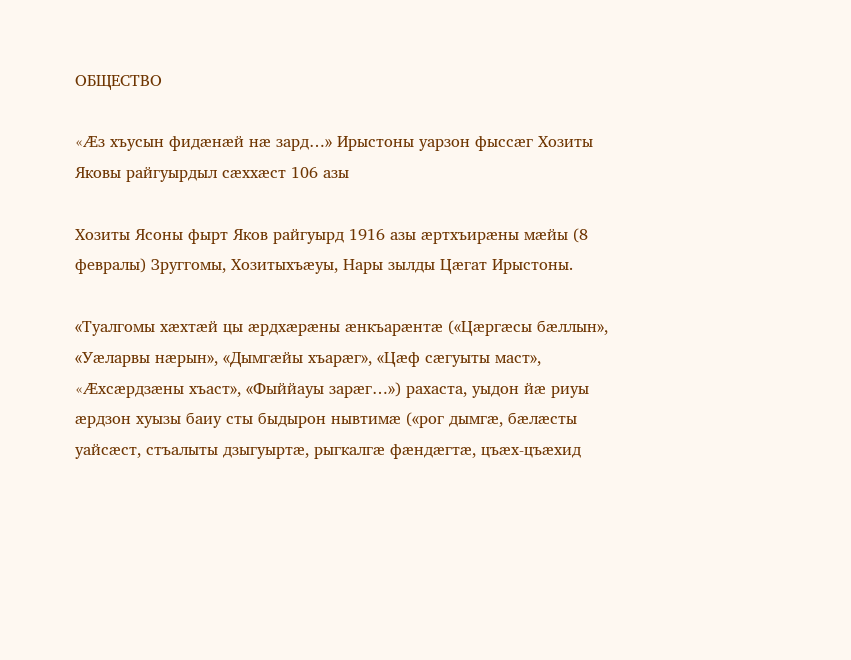ОБЩЕСТВО

«Æз хъусын фидæнæй нæ зард…» Ирыстоны уарзон фыссæг Хозиты Яковы райгуырдыл сæххæст 106 азы

Хозиты Ясоны фырт Яков райгуырд 1916 азы æртхъирæны мæйы (8 февралы) Зруггомы, Хозитыхъæуы, Нары зылды Цæгат Ирыстоны.

«Туалгомы хæхтæй цы æрдхæрæны æнкъарæнтæ («Цæргæсы бæллын», «Уæларвы нæрын», «Дымгæйы хъарæг», «Цæф сæгуыты маст», «Æхсæрдзæны хъаст», «Фыййауы зарæг…») рахаста, уыдон йæ риуы æрдзон хуызы баиу сты быдырон нывтимæ («рог дымгæ, бæлæсты уайсæст, стъалыты дзыгуыртæ, рыгкалгæ фæндæгтæ, цъæх-цъæхид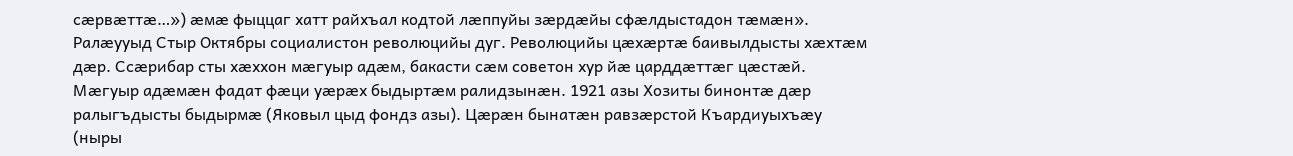сæрвæттæ…») æмæ фыццаг хатт райхъал кодтой лæппуйы зæрдæйы сфæлдыстадон тæмæн». Ралæууыд Стыр Октябры социалистон революцийы дуг. Революцийы цæхæртæ баивылдысты хæхтæм дæр. Ссæрибар сты хæххон мæгуыр адæм, бакасти сæм советон хур йæ царддæттæг цæстæй. Мæгуыр адæмæн фадат фæци уæрæх быдыртæм ралидзынæн. 1921 азы Хозиты бинонтæ дæр ралыгъдысты быдырмæ (Яковыл цыд фондз азы). Цæрæн бынатæн равзæрстой Къардиуыхъæу (ныры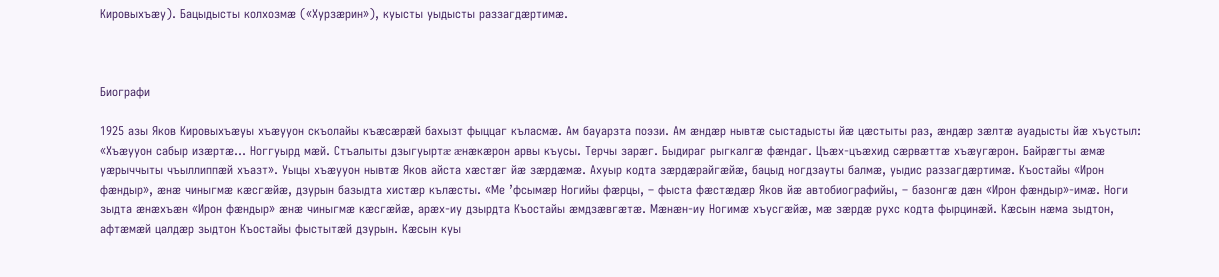Кировыхъæу). Бацыдысты колхозмæ («Хурзæрин»), куысты уыдысты раззагдæртимæ.



Биографи

1925 азы Яков Кировыхъæуы хъæууон скъолайы къæсæрæй бахызт фыццаг къласмæ. Ам бауарзта поэзи. Ам æндæр нывтæ сыстадысты йæ цæстыты раз, æндæр зæлтæ ауадысты йæ хъустыл: «Хъæууон сабыр изæртæ… Ноггуырд мæй. Стъалыты дзыгуыртæ æнæкæрон арвы къусы. Терчы зарæг. Быдираг рыгкалгæ фæндаг. Цъæх-цъæхид сæрвæттæ хъæугæрон. Байрæгты æмæ уæрыччыты чъыллиппæй хъазт». Уыцы хъæууон нывтæ Яков айста хæстæг йæ зæрдæмæ. Ахуыр кодта зæрдæрайгæйæ, бацыд ногдзауты балмæ, уыдис раззагдæртимæ. Къостайы «Ирон фæндыр», æнæ чиныгмæ кæсгæйæ, дзурын базыдта хистæр кълæсты. «Ме ’фсымæр Ногийы фæрцы, – фыста фæстæдæр Яков йæ автобиографийы, – базонгæ дæн «Ирон фæндыр»-имæ. Ноги зыдта æнæхъæн «Ирон фæндыр» æнæ чиныгмæ кæсгæйæ, арæх-иу дзырдта Къостайы æмдзæвгæтæ. Мæнæн-иу Ногимæ хъусгæйæ, мæ зæрдæ рухс кодта фырцинæй. Кæсын нæма зыдтон, афтæмæй цалдæр зыдтон Къостайы фыстытæй дзурын. Кæсын куы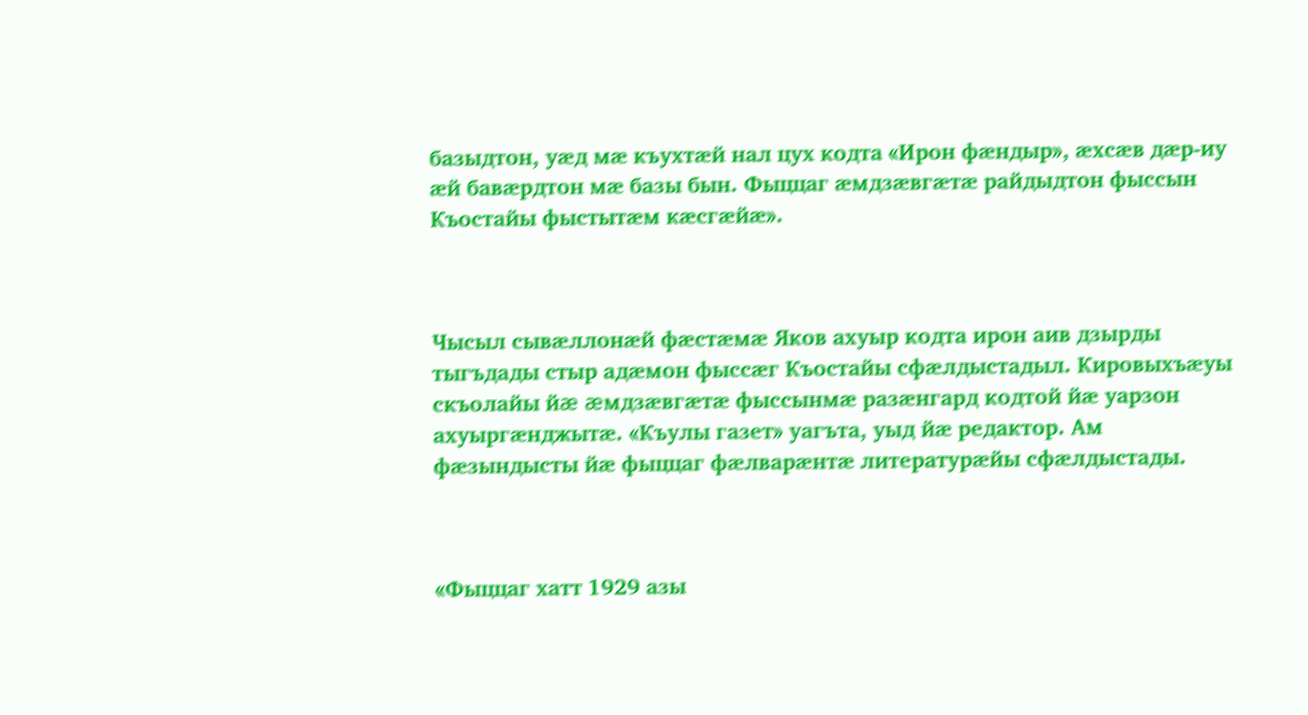базыдтон, уæд мæ къухтæй нал цух кодта «Ирон фæндыр», æхсæв дæр-иу æй бавæрдтон мæ базы бын. Фыццаг æмдзæвгæтæ райдыдтон фыссын Къостайы фыстытæм кæсгæйæ».



Чысыл сывæллонæй фæстæмæ Яков ахуыр кодта ирон аив дзырды тыгъдады стыр адæмон фыссæг Къостайы сфæлдыстадыл. Кировыхъæуы скъолайы йæ æмдзæвгæтæ фыссынмæ разæнгард кодтой йæ уарзон ахуыргæнджытæ. «Къулы газет» уагъта, уыд йæ редактор. Ам фæзындысты йæ фыццаг фæлварæнтæ литературæйы сфæлдыстады.



«Фыццаг хатт 1929 азы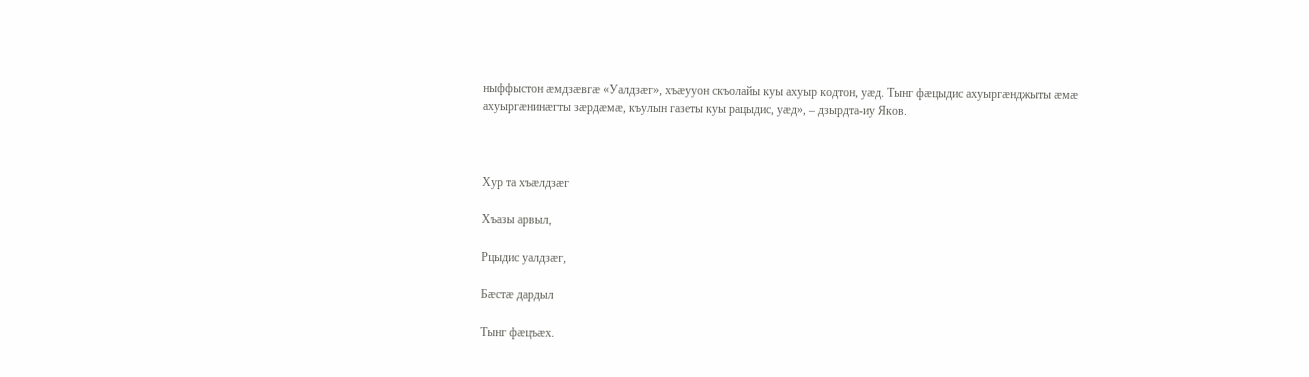ныффыстон æмдзæвгæ «Уалдзæг», хъæууон скъолайы куы ахуыр кодтон, уæд. Тынг фæцыдис ахуыргæнджыты æмæ ахуыргæнинæгты зæрдæмæ, къулын газеты куы рацыдис, уæд», – дзырдта-иу Яков.



Хур та хъæлдзæг

Хъазы арвыл,

Рцыдис уалдзæг,

Бæстæ дардыл

Тынг фæцъæх.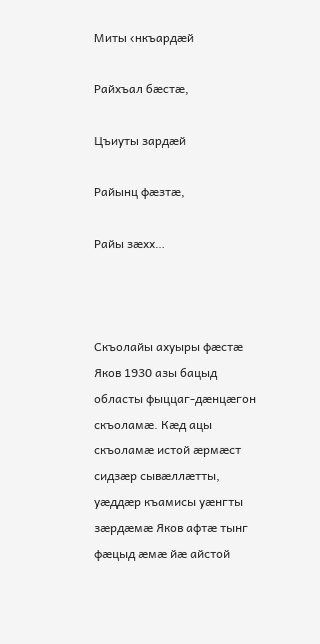Миты ‹нкъардæй

Райхъал бæстæ,

Цъиуты зардæй

Райынц фæзтæ,

Райы зæхх…



Скъолайы ахуыры фæстæ Яков 1930 азы бацыд областы фыццаг-дæнцæгон скъоламæ. Кæд ацы скъоламæ истой æрмæст сидзæр сывæллæтты, уæддæр къамисы уæнгты зæрдæмæ Яков афтæ тынг фæцыд æмæ йæ айстой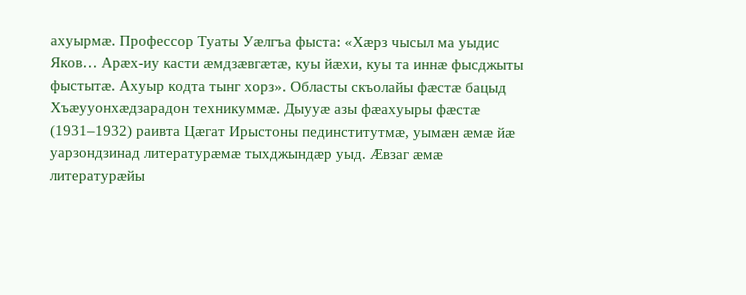ахуырмæ. Профессор Туаты Уæлгъа фыста: «Хæрз чысыл ма уыдис Яков… Арæх-иу касти æмдзæвгæтæ, куы йæхи, куы та иннæ фысджыты фыстытæ. Ахуыр кодта тынг хорз». Областы скъолайы фæстæ бацыд Хъæууонхæдзарадон техникуммæ. Дыууæ азы фæахуыры фæстæ (1931–1932) раивта Цæгат Ирыстоны пединститутмæ, уымæн æмæ йæ уарзондзинад литературæмæ тыхджындæр уыд. Æвзаг æмæ литературæйы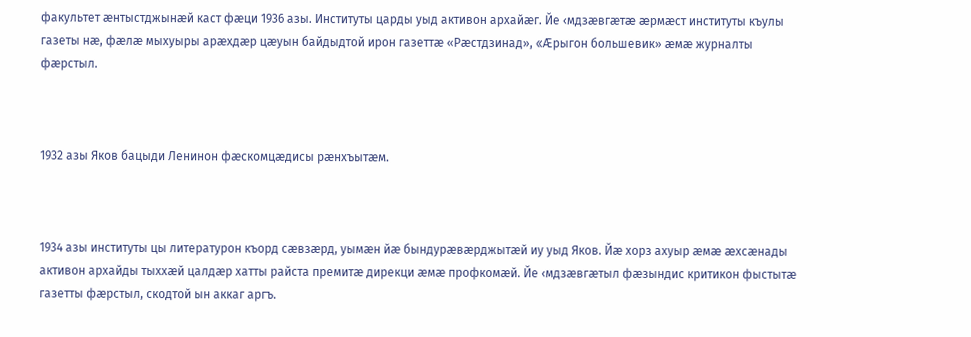факультет æнтыстджынæй каст фæци 1936 азы. Институты царды уыд активон архайæг. Йе ‹мдзæвгæтæ æрмæст институты къулы газеты нæ, фæлæ мыхуыры арæхдæр цæуын байдыдтой ирон газеттæ «Рæстдзинад», «Æрыгон большевик» æмæ журналты фæрстыл.



1932 азы Яков бацыди Ленинон фæскомцæдисы рæнхъытæм.



1934 азы институты цы литературон къорд сæвзæрд, уымæн йæ бындурæвæрджытæй иу уыд Яков. Йæ хорз ахуыр æмæ æхсæнады активон архайды тыххæй цалдæр хатты райста премитæ дирекци æмæ профкомæй. Йе ‹мдзæвгæтыл фæзындис критикон фыстытæ газетты фæрстыл, скодтой ын аккаг аргъ.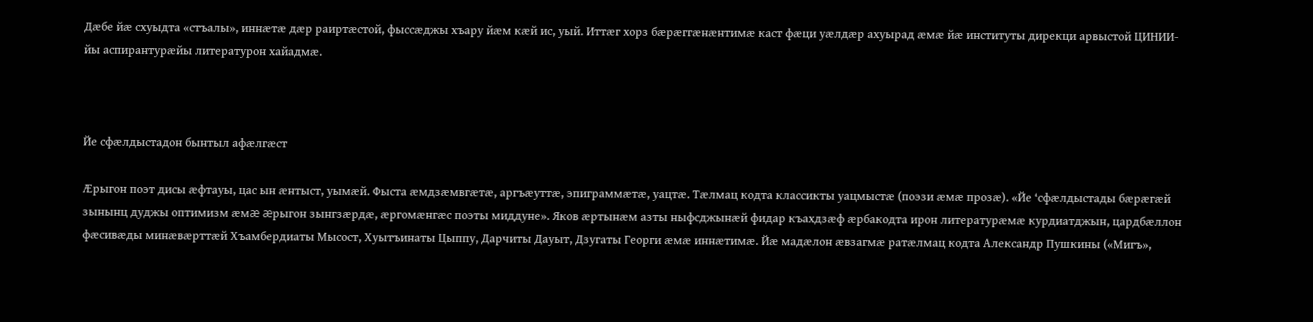Дæбе йæ схуыдта «стъалы», иннæтæ дæр раиртæстой, фыссæджы хъару йæм кæй ис, уый. Иттæг хорз бæрæггæнæнтимæ каст фæци уæлдæр ахуырад æмæ йæ институты дирекци арвыстой ЦИНИИ-йы аспирантурæйы литературон хайадмæ.



Йе сфæлдыстадон бынтыл афæлгæст

Æрыгон поэт дисы æфтауы, цас ын æнтыст, уымæй. Фыста æмдзæмвгæтæ, аргъæуттæ, эпиграммæтæ, уацтæ. Тæлмац кодта классикты уацмыстæ (поэзи æмæ прозæ). «Йе ‘сфæлдыстады бæрæгæй зынынц дуджы оптимизм æмæ æрыгон зынгзæрдæ, æргомæнгæс поэты миддуне». Яков æртынæм азты ныфсджынæй фидар къахдзæф æрбакодта ирон литературæмæ курдиатджын, цардбæллон фæсивæды минæвæрттæй Хъамбердиаты Мысост, Хуытъинаты Цыппу, Дарчиты Дауыт, Дзугаты Георги æмæ иннæтимæ. Йæ мадæлон æвзагмæ ратæлмац кодта Александр Пушкины («Мигъ»,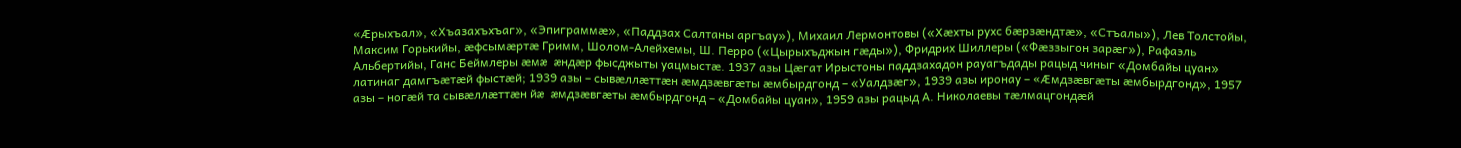«Æрыхъал», «Хъазахъхъаг», «Эпиграммæ», «Паддзах Салтаны аргъау»), Михаил Лермонтовы («Хæхты рухс бæрзæндтæ», «Стъалы»), Лев Толстойы, Максим Горькийы, æфсымæртæ Гримм, Шолом-Алейхемы, Ш. Перро («Цырыхъджын гæды»), Фридрих Шиллеры («Фæззыгон зарæг»), Рафаэль Альбертийы, Ганс Беймлеры æмæ æндæр фысджыты уацмыстæ. 1937 азы Цæгат Ирыстоны паддзахадон рауагъдады рацыд чиныг «Домбайы цуан» латинаг дамгъæтæй фыстæй; 1939 азы – сывæллæттæн æмдзæвгæты æмбырдгонд – «Уалдзæг», 1939 азы иронау – «Æмдзæвгæты æмбырдгонд», 1957 азы – ногæй та сывæллæттæн йæ æмдзæвгæты æмбырдгонд – «Домбайы цуан», 1959 азы рацыд А. Николаевы тæлмацгондæй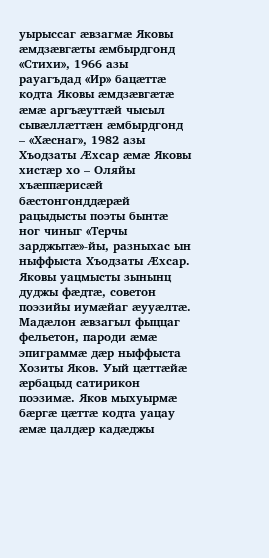уырыссаг æвзагмæ Яковы æмдзæвгæты æмбырдгонд «Стихи», 1966 азы рауагъдад «Ир» бацæттæ кодта Яковы æмдзæвгæтæ æмæ аргъæуттæй чысыл сывæллæттæн æмбырдгонд – «Хæснаг», 1982 азы Хъодзаты Æхсар æмæ Яковы хистæр хо – Оляйы хъæппæрисæй бæстонгонддæрæй рацыдысты поэты бынтæ ног чиныг «Терчы зарджытæ»-йы, разныхас ын ныффыста Хъодзаты Æхсар. Яковы уацмысты зынынц дуджы фæдтæ, советон поэзийы иумæйаг æууæлтæ. Мадæлон æвзагыл фыццаг фельетон, пароди æмæ эпиграммæ дæр ныффыста Хозиты Яков. Уый цæттæйæ æрбацыд сатирикон поэзимæ. Яков мыхуырмæ бæргæ цæттæ кодта уацау æмæ цалдæр кадæджы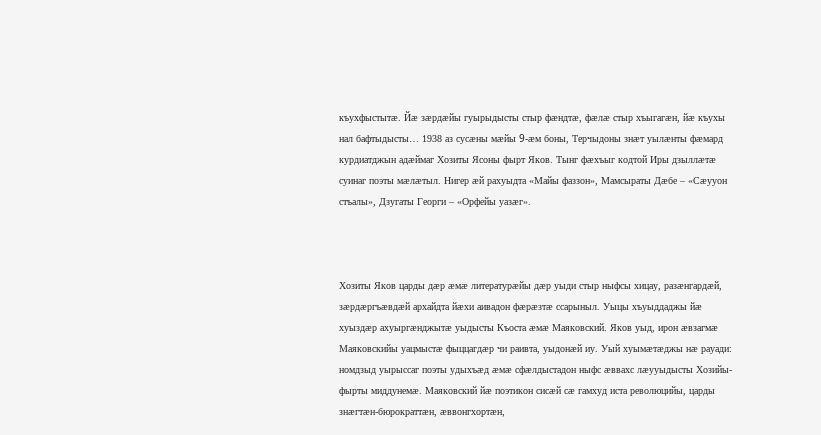къухфыстытæ. Йæ зæрдæйы гуырыдысты стыр фæндтæ, фæлæ стыр хъыгагæн, йæ къухы нал бафтыдысты… 1938 аз сусæны мæйы 9-æм боны, Терчыдоны знæт уылæнты фæмард курдиатджын адæймаг Хозиты Ясоны фырт Яков. Тынг фæхъыг кодтой Иры дзыллæтæ суинаг поэты мæлæтыл. Нигер æй рахуыдта «Майы фаззон», Мамсыраты Дæбе – «Сæууон стъалы», Дзугаты Георги – «Орфейы уазæг».



Хозиты Яков царды дӕр ӕмӕ литературӕйы дӕр уыди стыр ныфсы хицау, разӕнгардӕй, зӕрдӕргъӕвдӕй архайдта йӕхи аивадон фӕрӕзтӕ ссарыныл. Уыцы хъуыддаджы йӕ хуыздӕр ахуыргӕнджытӕ уыдысты Къоста ӕмӕ Маяковский. Яков уыд, ирон ӕвзагмӕ Маяковскийы уацмыстӕ фыццагдӕр чи раивта, уыдонӕй иу. Уый хуымӕтӕджы нӕ рауади: номдзыд уырыссаг поэты удыхъӕд ӕмӕ сфӕлдыстадон ныфс ӕввахс лӕууыдысты Хозийы-фырты миддунемӕ. Маяковский йӕ поэтикон сисӕй сӕ гамхуд иста революцийы, царды знӕгтӕн-бюрократтӕн, ӕввонгхортӕн,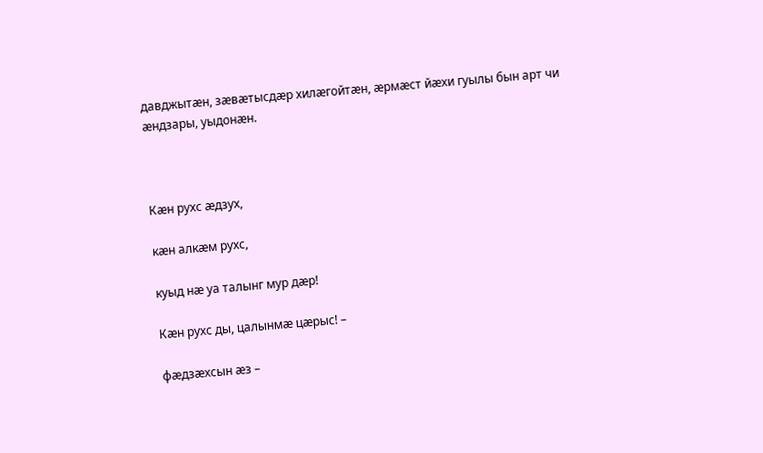давджытӕн, зӕвӕтысдӕр хилӕгойтӕн, ӕрмӕст йӕхи гуылы бын арт чи ӕндзары, уыдонӕн.



Кӕн рухс ӕдзух,

кӕн алкӕм рухс,

куыд нӕ уа талынг мур дӕр!

Кӕн рухс ды, цалынмӕ цӕрыс! –

фӕдзӕхсын ӕз –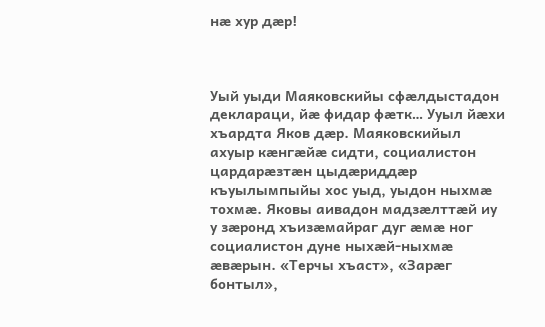нӕ хур дӕр!



Уый уыди Маяковскийы сфӕлдыстадон деклараци, йӕ фидар фӕтк… Ууыл йӕхи хъардта Яков дӕр. Маяковскийыл ахуыр кӕнгӕйӕ сидти, социалистон цардарӕзтӕн цыдӕриддӕр къуылымпыйы хос уыд, уыдон ныхмӕ тохмӕ. Яковы аивадон мадзӕлттӕй иу у зӕронд хъизӕмайраг дуг ӕмӕ ног социалистон дуне ныхӕй-ныхмӕ ӕвӕрын. «Терчы хъаст», «Зарӕг бонтыл»,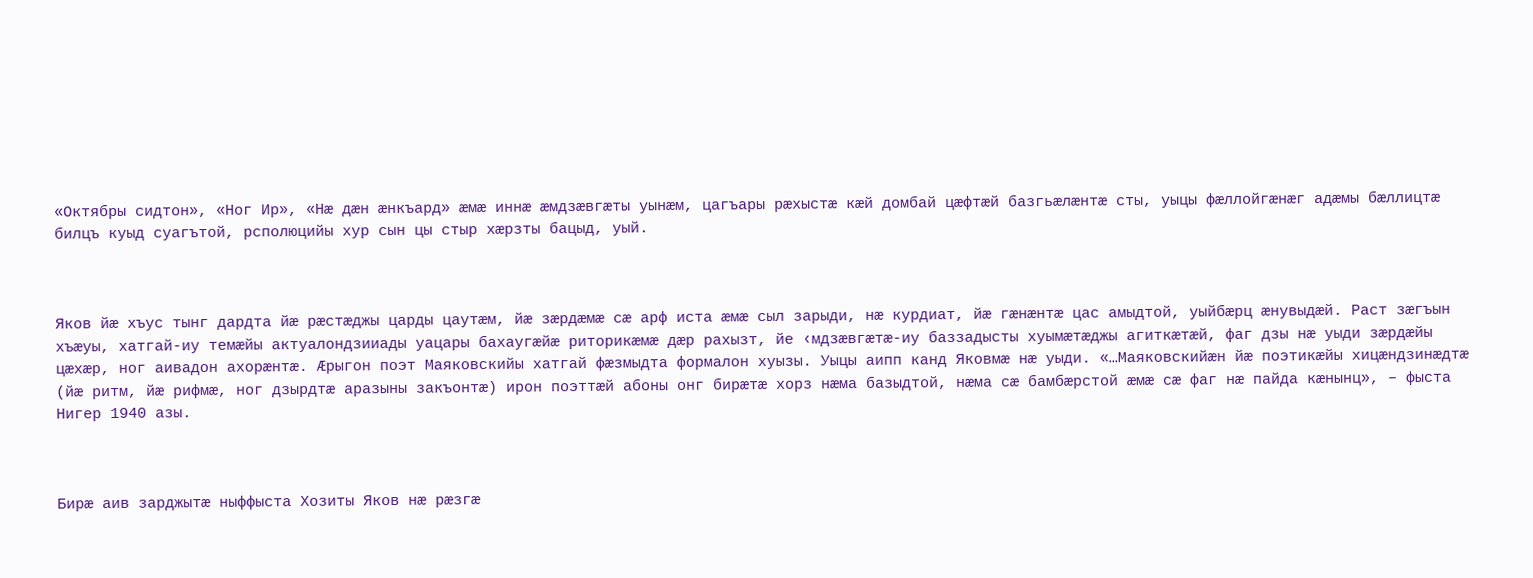«Октябры сидтон», «Ног Ир», «Нӕ дӕн ӕнкъард» ӕмӕ иннӕ ӕмдзӕвгӕты уынӕм, цагъары рӕхыстӕ кӕй домбай цӕфтӕй базгьӕлӕнтӕ сты, уыцы фӕллойгӕнӕг адӕмы бӕллицтӕ билцъ куыд суагътой, рсполюцийы хур сын цы стыр хӕрзты бацыд, уый.



Яков йӕ хъус тынг дардта йӕ рӕстӕджы царды цаутӕм, йӕ зӕрдӕмӕ сӕ арф иста ӕмӕ сыл зарыди, нӕ курдиат, йӕ гӕнӕнтӕ цас амыдтой, уыйбӕрц ӕнувыдӕй. Раст зӕгъын хъӕуы, хатгай-иу темӕйы актуалондзииады уацары бахаугӕйӕ риторикӕмӕ дӕр рахызт, йе ‹мдзӕвгӕтӕ-иу баззадысты хуымӕтӕджы агиткӕтӕй, фаг дзы нӕ уыди зӕрдӕйы цӕхӕр, ног аивадон ахорӕнтӕ. Ӕрыгон поэт Маяковскийы хатгай фӕзмыдта формалон хуызы. Уыцы аипп канд Яковмӕ нӕ уыди. «…Маяковскийӕн йӕ поэтикӕйы хицӕндзинӕдтӕ (йӕ ритм, йӕ рифмӕ, ног дзырдтӕ аразыны закъонтӕ) ирон поэттӕй абоны онг бирӕтӕ хорз нӕма базыдтой, нӕма сӕ бамбӕрстой ӕмӕ сӕ фаг нӕ пайда кӕнынц», – фыста Нигер 1940 азы.



Бирӕ аив зарджытӕ ныффыста Хозиты Яков нӕ рӕзгӕ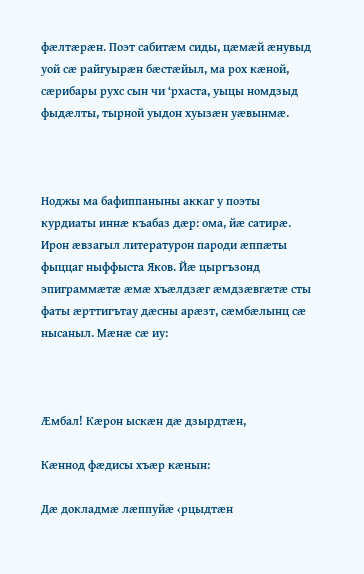фӕлтӕрӕн. Поэт сабитӕм сиды, цӕмӕй ӕнувыд уой сӕ райгуырӕн бӕстӕйыл, ма рох кӕной, сӕрибары рухс сын чи ‘рхаста, уыцы номдзыд фыдӕлты, тырной уыдон хуызӕн уӕвынмӕ.



Ноджы ма бафиппаныны аккаг у поэты курдиаты иннӕ къабаз дӕр: ома, йӕ сатирӕ. Ирон ӕвзагыл литературон пароди ӕппӕты фыццаг ныффыста Яков. Йӕ цыргъзонд эпиграммӕтӕ ӕмӕ хъӕлдзӕг ӕмдзӕвгӕтӕ сты фаты ӕрттигътау дӕсны арӕзт, сӕмбӕлынц сӕ нысаныл. Мӕнӕ сӕ иу:



Ӕмбал! Кӕрон ыскӕн дӕ дзырдтӕн,

Кæннод фӕдисы хъӕр кӕнын:

Дӕ докладмӕ лӕппуйӕ ‹рцыдтӕн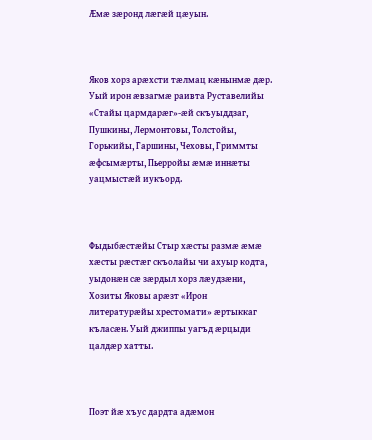Ӕмӕ зӕронд лӕгӕй цӕуын.



Яков хорз арӕхсти тӕлмац кӕнынмӕ дӕр. Уый ирон ӕвзагмӕ раивта Руставелийы «Стайы цармдарӕг»-ӕй скъуыддзаг, Пушкины, Лермонтовы, Толстойы, Горькийы, Гаршины, Чеховы, Гриммты ӕфсымӕрты, Пьерройы ӕмӕ иннӕты уацмыстӕй иукъорд.



Фыдыбӕстӕйы Стыр хӕсты размӕ ӕмӕ хӕсты рӕстӕг скъолайы чи ахуыр кодта, уыдонӕн сӕ зӕрдыл хорз лӕудзӕни, Хозиты Яковы арӕзт «Ирон литературӕйы хрестомати» ӕртыккаг къласӕн. Уый джиппы уагъд ӕрцыди цалдӕр хатты.



Поэт йӕ хъус дардта адӕмон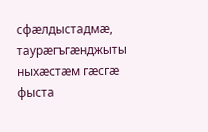сфӕлдыстадмӕ, таурӕгъгӕнджыты ныхӕстӕм гӕсгӕ фыста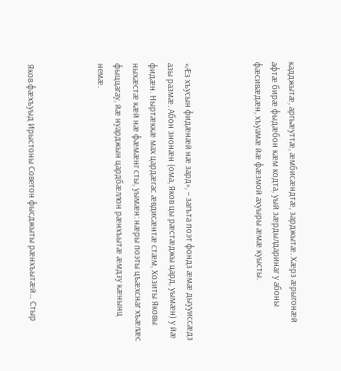кадджытӕ, аргьӕуттӕ, ӕмбисӕндтӕ, зарджытӕ. Хӕрз ӕрыгонӕй афтӕ бирӕ фыдӕбон кӕм кодта, уый зӕрдылдаринаг у абоны фӕсивӕдӕн, хъуамӕ йӕ фӕзмой ахуыры ӕмӕ куысты.



«Ӕз хъусын фидӕнӕй нӕ зард», – загъта поэт фондз ӕмӕ дыууиссӕдз азы размӕ. Абон знонӕн (ома, Яков цы рӕстӕджы цард, уымӕн) у йӕ фидӕн. Ныртӕккӕ мах цардӕгас ӕвдисӕнтӕ стӕм, Хозиты Яковы ныхӕстӕ кӕй нӕ фӕмӕнг сты, уымӕн: нӕры поэты цъӕхснаг хъӕлӕс фыццагау, йӕ нуарджын цардбӕллон рӕнхъытӕ ӕмдзу кӕнынц немӕ.



Яков фæхъуыд Ирыстоны Советон фысджыты рæнхъытæй… Стыр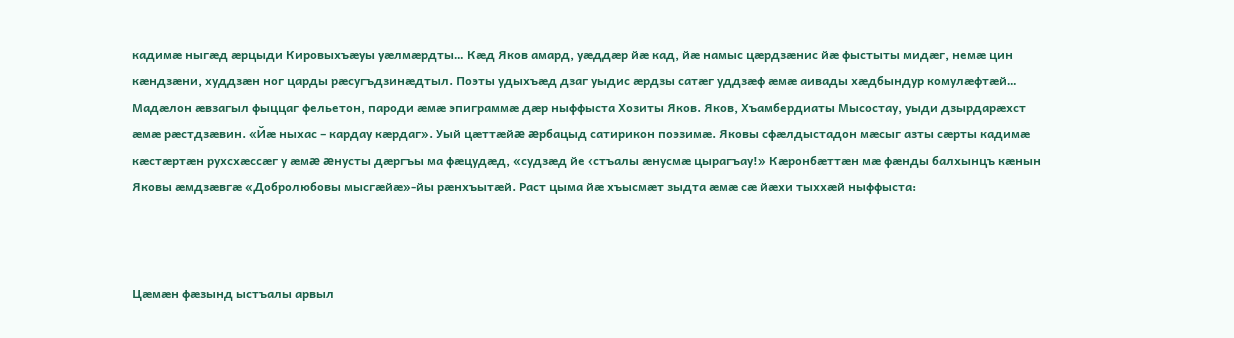кадимæ ныгæд æрцыди Кировыхъæуы уæлмæрдты… Кæд Яков амард, уæддæр йæ кад, йæ намыс цæрдзæнис йæ фыстыты мидæг, немæ цин кæндзæни, худдзæн ног царды рæсугъдзинæдтыл. Поэты удыхъæд дзаг уыдис æрдзы сатæг уддзæф æмæ аивады хæдбындур комулæфтæй… Мадæлон æвзагыл фыццаг фельетон, пароди æмæ эпиграммæ дæр ныффыста Хозиты Яков. Яков, Хъамбердиаты Мысостау, уыди дзырдарæхст æмæ рæстдзæвин. «Йæ ныхас – кардау кæрдаг». Уый цæттæйæ æрбацыд сатирикон поэзимæ. Яковы сфæлдыстадон мæсыг азты сæрты кадимæ кæстæртæн рухсхæссæг у æмæ æнусты дæргъы ма фæцудæд, «судзæд йе ‹стъалы æнусмæ цырагъау!» Кæронбæттæн мæ фæнды балхынцъ кæнын Яковы æмдзæвгæ «Добролюбовы мысгæйæ»-йы рæнхъытæй. Раст цыма йæ хъысмæт зыдта æмæ сæ йæхи тыххæй ныффыста:



Цæмæн фæзынд ыстъалы арвыл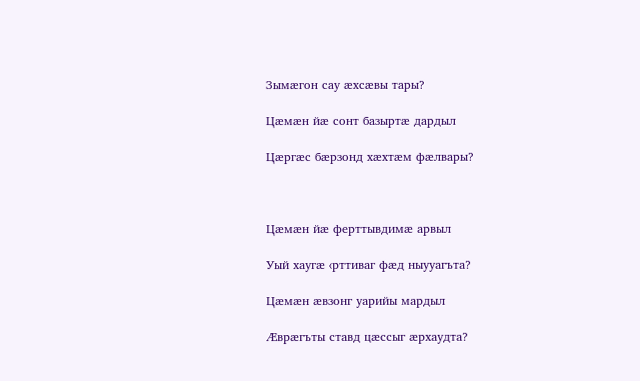Зымæгон сау æхсæвы тары?

Цæмæн йæ сонт базыртæ дардыл

Цæргæс бæрзонд хæхтæм фæлвары?



Цæмæн йæ ферттывдимæ арвыл

Уый хаугæ ‹рттиваг фæд ныууагъта?

Цæмæн æвзонг уарийы мардыл

Æврæгъты ставд цæссыг æрхаудта?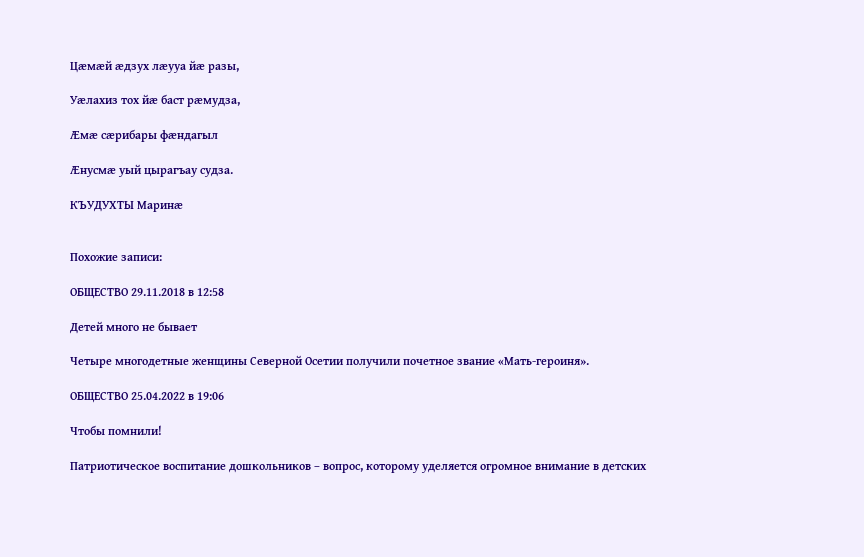Цæмæй æдзух лæууа йæ разы,

Уæлахиз тох йæ баст рæмудза,

Æмæ сæрибары фæндагыл

Æнусмæ уый цырагъау судза.

КЪУДУХТЫ Маринæ


Похожие записи:

ОБЩЕСТВО 29.11.2018 в 12:58

Детей много не бывает

Четыре многодетные женщины Северной Осетии получили почетное звание «Мать-героиня».

ОБЩЕСТВО 25.04.2022 в 19:06

Чтобы помнили!

Патриотическое воспитание дошкольников – вопрос, которому уделяется огромное внимание в детских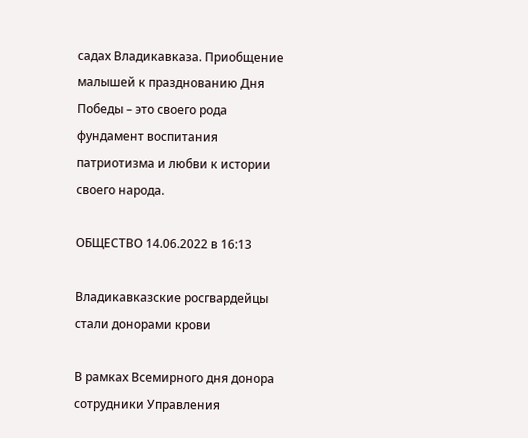садах Владикавказа. Приобщение малышей к празднованию Дня Победы – это своего рода фундамент воспитания патриотизма и любви к истории своего народа.

ОБЩЕСТВО 14.06.2022 в 16:13

Владикавказские росгвардейцы стали донорами крови

В рамках Всемирного дня донора сотрудники Управления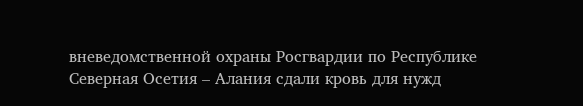вневедомственной охраны Росгвардии по Республике Северная Осетия – Алания сдали кровь для нужд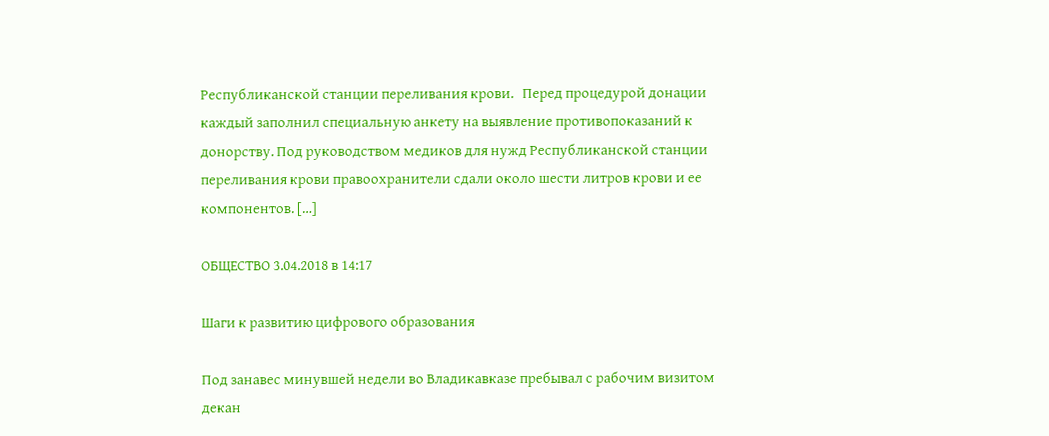Республиканской станции переливания крови.   Перед процедурой донации каждый заполнил специальную анкету на выявление противопоказаний к донорству. Под руководством медиков для нужд Республиканской станции переливания крови правоохранители сдали около шести литров крови и ее компонентов. […]

ОБЩЕСТВО 3.04.2018 в 14:17

Шаги к развитию цифрового образования

Под занавес минувшей недели во Владикавказе пребывал с рабочим визитом декан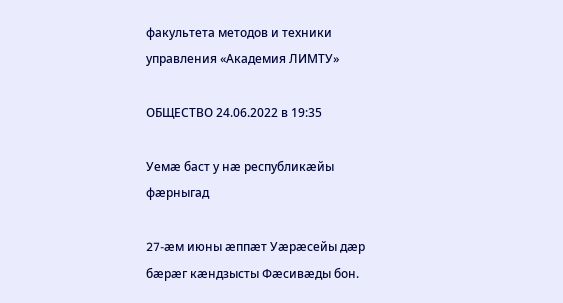факультета методов и техники управления «Академия ЛИМТУ»

ОБЩЕСТВО 24.06.2022 в 19:35

Уемæ баст у нæ республикæйы фæрныгад

27-æм июны æппæт Уæрæсейы дæр бæрæг кæндзысты Фæсивæды бон.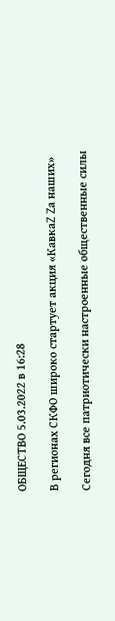ОБЩЕСТВО 5.03.2022 в 16:28

В регионах СКФО широко стартует акция «КавкаZ Zа наших»

Сегодня все патриотически настроенные общественные силы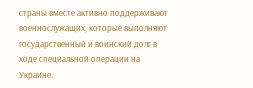страны вместе активно поддерживают военнослужащих, которые выполняют государственный и воинский долг в ходе специальной операции на Украине.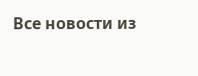Все новости из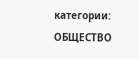категории: ОБЩЕСТВО